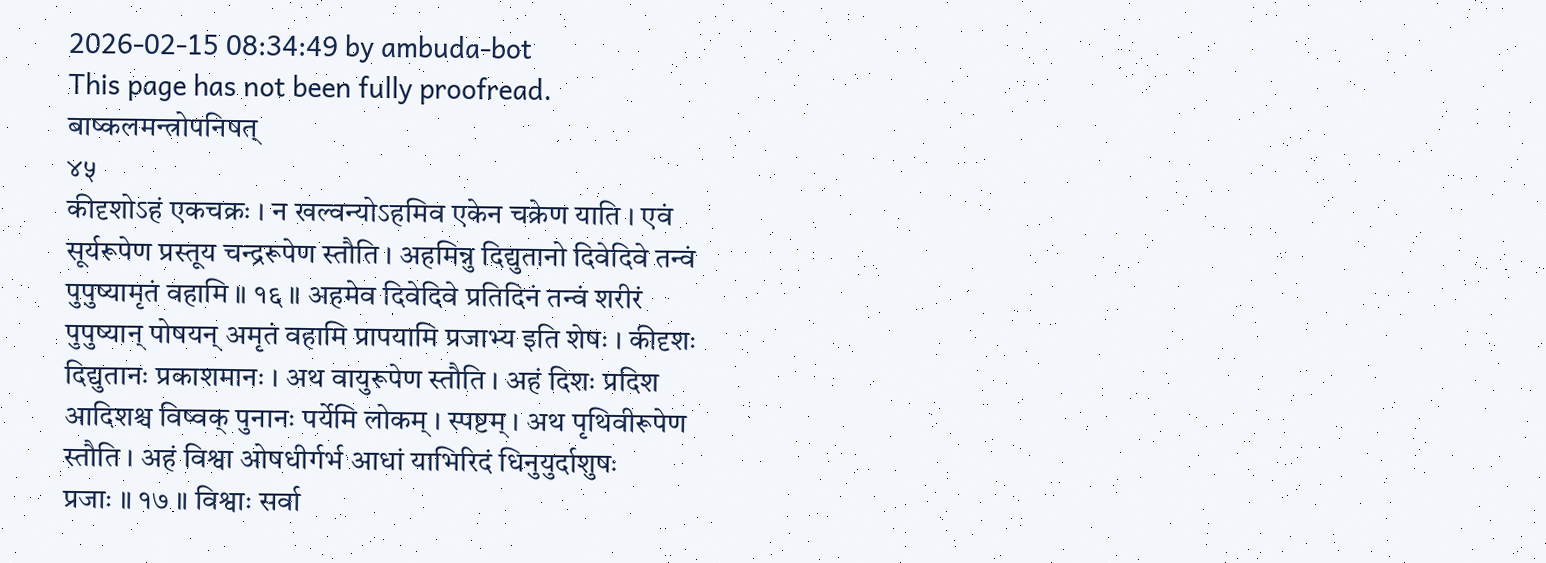2026-02-15 08:34:49 by ambuda-bot
This page has not been fully proofread.
बाष्कलमन्त्रोपनिषत्
४५
कीदृशोऽहं एकचक्रः । न खल्वन्योऽहमिव एकेन चक्रेण याति । एवं
सूर्यरूपेण प्रस्तूय चन्द्ररूपेण स्तौति । अहमिन्नु दिद्युतानो दिवेदिवे तन्वं
पुपुष्यामृतं वहामि ॥ १६ ॥ अहमेव दिवेदिवे प्रतिदिनं तन्वं शरीरं
पुपुष्यान् पोषयन् अमृतं वहामि प्रापयामि प्रजाभ्य इति शेषः । कीदृशः
दिद्युतानः प्रकाशमानः । अथ वायुरूपेण स्तौति । अहं दिशः प्रदिश
आदिशश्च विष्वक् पुनानः पर्येमि लोकम् । स्पष्टम् । अथ पृथिवीरूपेण
स्तौति । अहं विश्वा ओषधीर्गर्भ आधां याभिरिदं धिनुयुर्दाशुषः
प्रजाः ॥ १७ ॥ विश्वाः सर्वा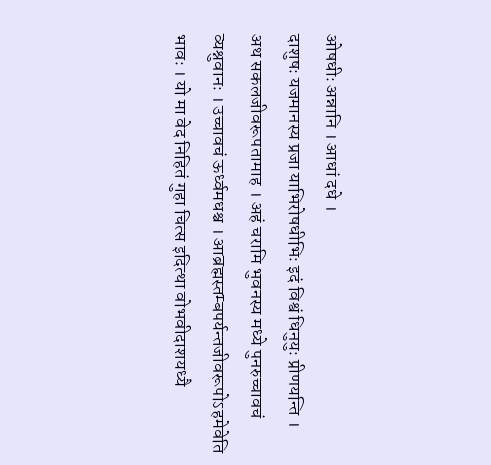ओषधीः अन्नानि । आधां दधे ।
दाशुषः यजमानस्य प्रजा याभिरोषधीभिः इदं विश्वं धिनुयुः प्रीणयन्ति ।
अथ सकलजीवरूपतामाह । अहं चरामि भुवनस्य मध्ये पुनरुच्चावचं
व्यश्नुवानः । उच्चावचं ऊर्ध्वमधश्च । आब्रह्मस्तम्बपर्यन्तजीवरूपोऽहमेवेति
भावः । यो मा वेद निहितं गुहा चित्स इदित्था वोभवीदाशयध्यै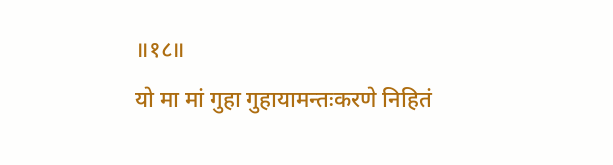॥१८॥
यो मा मां गुहा गुहायामन्तःकरणे निहितं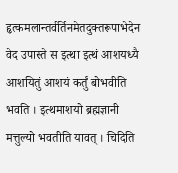हृत्कमलान्तर्वर्तिनमेतदुक्तरूपाभेदेन
वेद उपास्ते स इत्था इत्थं आशयध्यै आशयितुं आशयं कर्तुं बोभवीति
भवति । इत्थमाशयो ब्रह्मज्ञानी मत्तुल्यो भवतीति यावत् । चिदिति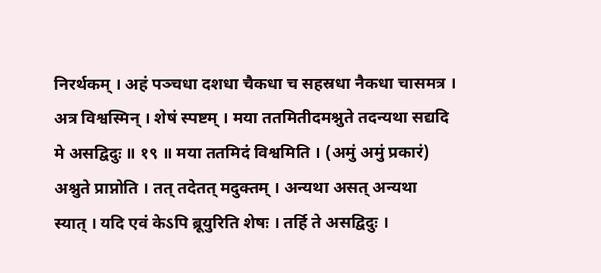निरर्थकम् । अहं पञ्चधा दशधा चैकधा च सहस्रधा नैकधा चासमत्र ।
अत्र विश्वस्मिन् । शेषं स्पष्टम् । मया ततमितीदमश्नुते तदन्यथा सद्यदि
मे असद्विदुः ॥ १९ ॥ मया ततमिदं विश्वमिति । (अमुं अमुं प्रकारं)
अश्नुते प्राप्नोति । तत् तदेतत् मदुक्तम् । अन्यथा असत् अन्यथा
स्यात् । यदि एवं केऽपि ब्रूयुरिति शेषः । तर्हि ते असद्विदुः ।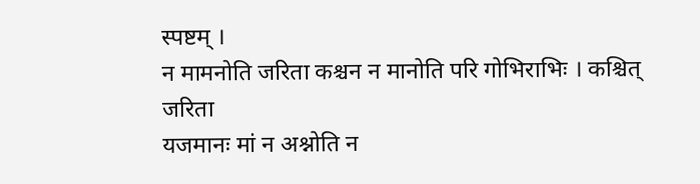स्पष्टम् ।
न मामनोति जरिता कश्चन न मानोति परि गोभिराभिः । कश्चित् जरिता
यजमानः मां न अश्नोति न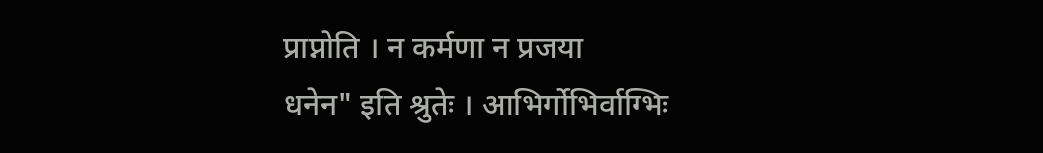प्राप्नोति । न कर्मणा न प्रजया
धनेन" इति श्रुतेः । आभिर्गोभिर्वाग्भिः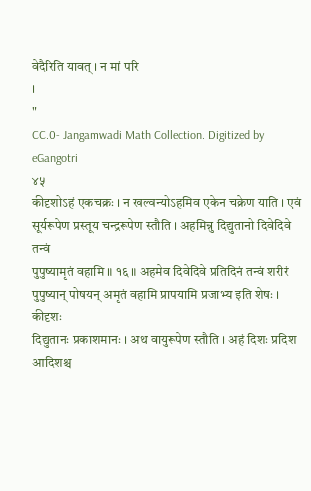वेदैरिति यावत् । न मां परि
।
"
CC.0- Jangamwadi Math Collection. Digitized by eGangotri
४५
कीदृशोऽहं एकचक्रः । न खल्वन्योऽहमिव एकेन चक्रेण याति । एवं
सूर्यरूपेण प्रस्तूय चन्द्ररूपेण स्तौति । अहमिन्नु दिद्युतानो दिवेदिवे तन्वं
पुपुष्यामृतं वहामि ॥ १६ ॥ अहमेव दिवेदिवे प्रतिदिनं तन्वं शरीरं
पुपुष्यान् पोषयन् अमृतं वहामि प्रापयामि प्रजाभ्य इति शेषः । कीदृशः
दिद्युतानः प्रकाशमानः । अथ वायुरूपेण स्तौति । अहं दिशः प्रदिश
आदिशश्च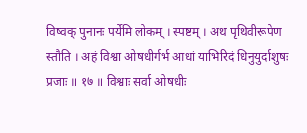विष्वक् पुनानः पर्येमि लोकम् । स्पष्टम् । अथ पृथिवीरूपेण
स्तौति । अहं विश्वा ओषधीर्गर्भ आधां याभिरिदं धिनुयुर्दाशुषः
प्रजाः ॥ १७ ॥ विश्वाः सर्वा ओषधीः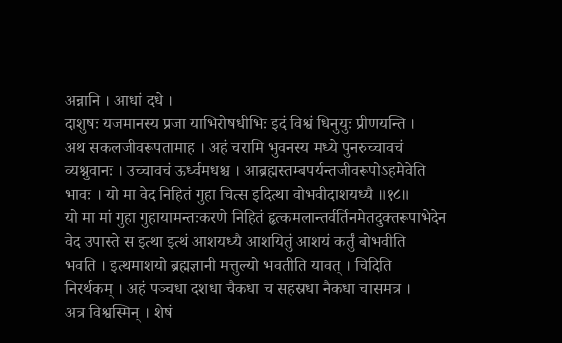अन्नानि । आधां दधे ।
दाशुषः यजमानस्य प्रजा याभिरोषधीभिः इदं विश्वं धिनुयुः प्रीणयन्ति ।
अथ सकलजीवरूपतामाह । अहं चरामि भुवनस्य मध्ये पुनरुच्चावचं
व्यश्नुवानः । उच्चावचं ऊर्ध्वमधश्च । आब्रह्मस्तम्बपर्यन्तजीवरूपोऽहमेवेति
भावः । यो मा वेद निहितं गुहा चित्स इदित्था वोभवीदाशयध्यै ॥१८॥
यो मा मां गुहा गुहायामन्तःकरणे निहितं हृत्कमलान्तर्वर्तिनमेतदुक्तरूपाभेदेन
वेद उपास्ते स इत्था इत्थं आशयध्यै आशयितुं आशयं कर्तुं बोभवीति
भवति । इत्थमाशयो ब्रह्मज्ञानी मत्तुल्यो भवतीति यावत् । चिदिति
निरर्थकम् । अहं पञ्चधा दशधा चैकधा च सहस्रधा नैकधा चासमत्र ।
अत्र विश्वस्मिन् । शेषं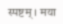स्पष्टम् । मया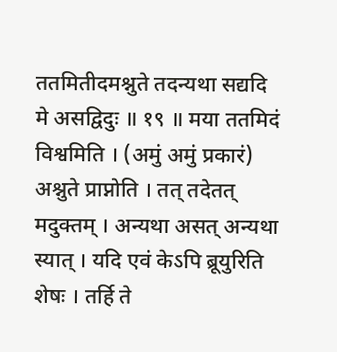ततमितीदमश्नुते तदन्यथा सद्यदि
मे असद्विदुः ॥ १९ ॥ मया ततमिदं विश्वमिति । (अमुं अमुं प्रकारं)
अश्नुते प्राप्नोति । तत् तदेतत् मदुक्तम् । अन्यथा असत् अन्यथा
स्यात् । यदि एवं केऽपि ब्रूयुरिति शेषः । तर्हि ते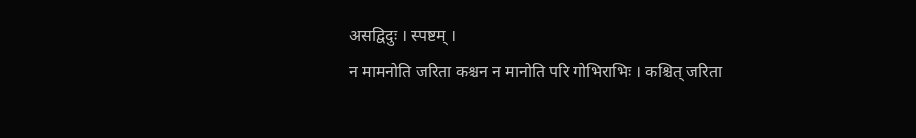असद्विदुः । स्पष्टम् ।
न मामनोति जरिता कश्चन न मानोति परि गोभिराभिः । कश्चित् जरिता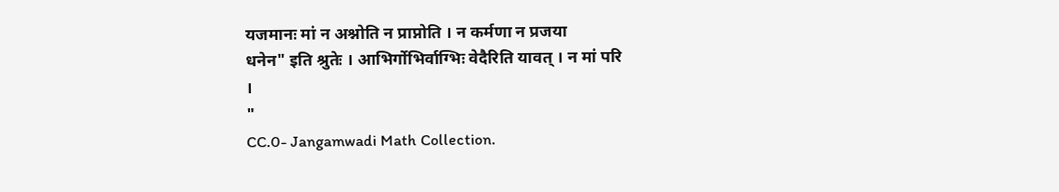यजमानः मां न अश्नोति न प्राप्नोति । न कर्मणा न प्रजया
धनेन" इति श्रुतेः । आभिर्गोभिर्वाग्भिः वेदैरिति यावत् । न मां परि
।
"
CC.0- Jangamwadi Math Collection.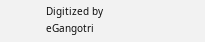Digitized by eGangotri